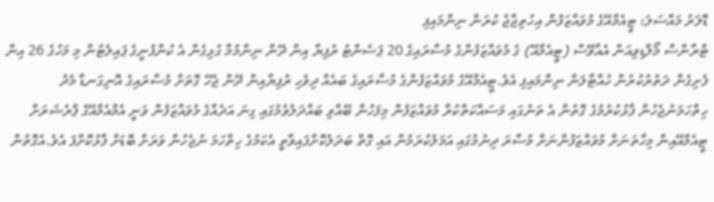ޑޮލަރު މައްސަލަ: ޓީއެމްއޭގެ މުވައްޒަފުން އިހުތިޖާޖު ކުރަން ނިންމައިފި
ޓްރާންސް މޯލްޑިވިއަން އެއާވޭސް (ޓީއެމްއޭ) ގެ މުވައްޒަފުންގެ މުސާރައިގެ 20 ޕަސެންޓު ރުފިޔާ އިން ދޭން ނިންމުމާ ގުޅިގެން އެ ކުންފުނީގެ ޕައިލެޓުން މި މަހުގެ 26 އިން ފެށިގެން ދަތުރުކުރުން ހުއްޓާލަން ނިންމައިފި އެވެ.ޓީއެމްއޭގެ މުވައްޒަފުންގެ މުސާރައިގެ ބައެއް ދިވެހި ރުފިޔާއިން ދޭން ޖެހޭ ގޮތަށް މުސާރައިގެ އޮނިގަނޑާ މެދު ހިތްހަމަނުޖެހުން ފާޅުކުރުމުގެ ގޮތުން އެ ތަނުގައި މަސައްކަތްކުރާ މުވައްޒަފުން މިފަހުން ބޭއްވި ބައްދަލުވުމުގައި ގިނަ އަދެއްގެ މުވައްޒަފުން ވަނީ އެމްއެމްއޭގެ ޕްރެޝަރަށް ޓީއެމްއޭއިން މިހާތަނަށް މުވައްޒަފުންނަށް މުސާރަ ދިނުމުގައި އަމަލުކުރަމުން އައި ގޮތް ބަދަލުކޮށްފައިވާތީ އެކަމުގެ ހިތްހަމަ ނުޖެހުން ވަރަށް ބޮޑަށް ފާޅުކޮށްފަ އެވެ.އެގޮތުން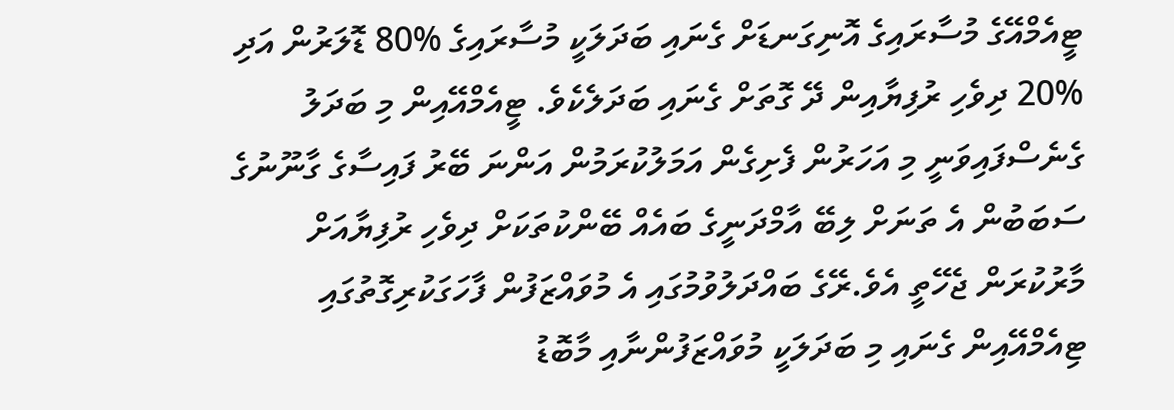ޓީއެމްއޭގެ މުސާރައިގެ އޮނިގަނޑަށް ގެނައި ބަދަލަކީ މުސާރައިގެ %80 ޑޮލަރުން އަދި %20 ދިވެހި ރުފިޔާއިން ދޭ ގޮތަށް ގެނައި ބަދަލެކެވެ. ޓީއެމްއޭއިން މި ބަދަލު ގެނެސްފައިވަނީ މި އަހަރުން ފެށިގެން އަމަލުކުރަމުން އަންނަ ބޭރު ފައިސާގެ ގާނޫނުގެ ސަބަބުން އެ ތަނަށް ލިބޭ އާމްދަނީގެ ބައެއް ބޭންކުތަކަށް ދިވެހި ރުފިޔާއަށް މާރުކުރަން ޖެހޭތީ އެވެ.ރޭގެ ބައްދަލުވުމުގައި އެ މުވައްޒަފުން ފާހަގަކުރިގޮތުގައި ޓިއެމްއޭއިން ގެނައި މި ބަދަލަކީ މުވައްޒަފުންނާއި މާބޮޑު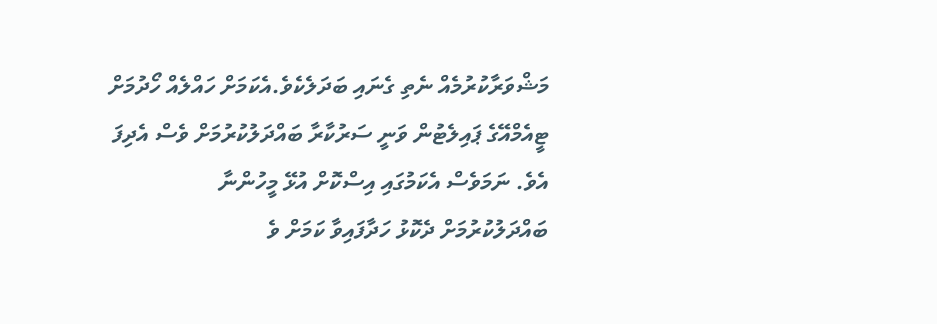މަޝްވަރާކުރުމެއް ނެތި ގެނައި ބަދަލެކެވެ.އެކަމަށް ހައްލެއް ހޯދުމަށް ޓީއެމްއޭގެ ޕައިލެޓުން ވަނީ ސަރުކާރާ ބައްދަލުކުރުމަށް ވެސް އެދިފަ އެވެ. ނަމަވެސް އެކަމުގައި އިސްކޮށް އުޅޭ މީހުންނާ ބައްދަލުކުރުމަށް ދެކޮޅު ހަދާފައިވާ ކަމަށް ވެ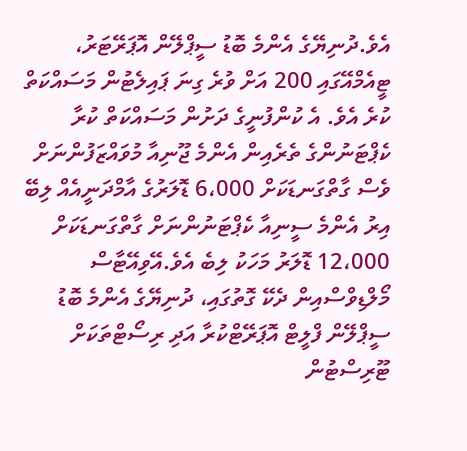އެވެ.ދުނިޔޭގެ އެންމެ ބޮޑު ސީޕްލޭން އޮޕަރޭޓަރު، ޓީއެމްއޭގައި 200 އަށް ވުރެ ގިނަ ޕައިލެޓުން މަސައްކަތް ކުރެ އެވެ. އެ ކުންފުނީގެ ދަށުން މަސައްކަތް ކުރާ ކެޕްޓަނުންގެ ތެރެއިން އެންމެ ޖޫނިއާ މުވައްޒަފުންނަށް ވެސް ގާތްގަނޑަކަށް 6،000 ޑޮލަރުގެ އާމްދަނީއެއް ލިބޭ އިރު އެންމެ ސީނިއާ ކެޕްޓަނުންނަށް ގާތްގަނޑަކަށް 12،000 ޑޮލަރު މަހަކު ލިބެ އެވެ.އޭވިއޭޓާސް މޯލްޑިވްސްއިން ދެކޭ ގޮތުގައި، ދުނިޔޭގެ އެންމެ ބޮޑު ސީޕްލޭން ފްލީޓް އޮޕަރޭޓްކުރާ އަދި ރިސޯޓްތަކަށް ޓޫރިސްޓުން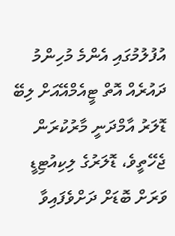އުފުލުމުގައި އެންމެ މުހިންމު ދައުރެއް އޮތް ޓީއެމްއޭއަށް ލިބޭ ޑޮލަރު އާމްދަނީ މާރުކުރަން ޖެހޭތީވެ، ޑޮލަރުގެ ލިކިއުޓިޑީ ވަރަށް ބޮޑަށް ދަށްވެފައިވާ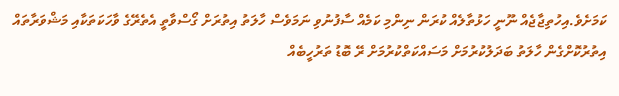ކަމަށެވެ.އިހުތިޖާޖެއް ނޫނީ ހަޅުތާލެއް ކުރަން ނިންމި ކަމެއް ސާފުނުވި ނަމަވެސް ހާލަތު އިތުރަށް ގޯސްވާތީ އެތެރޭގެ ވާހަކަތަކާއި މަޝްވަރާތައް އިތުރުކޮށްގެން ހާލަތު ބަދަލުކުރުމަށް މަސައްކަތްކުރުމަށް ރޭ ބޮޑު ތަރުހީބެއް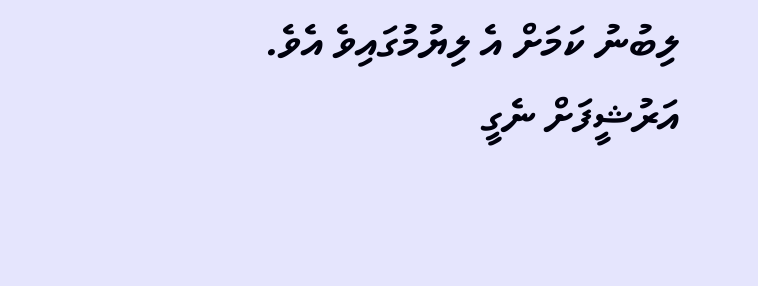ލިބުނު ކަމަށް އެ ލިޔުމުގައިވެ އެވެ.
އަރުޝީފަށް ނެގީ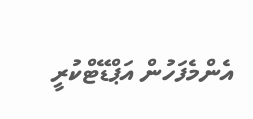އެންމެފަހުން އަޕްޑޭޓްކުރީ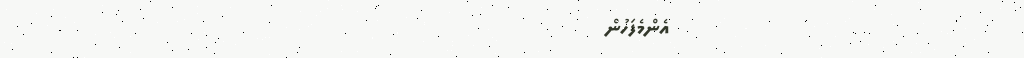އެންމެފަހުން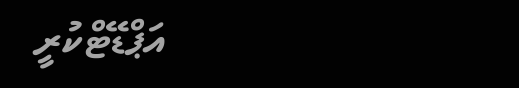އަޕްޑޭޓްކުރީ